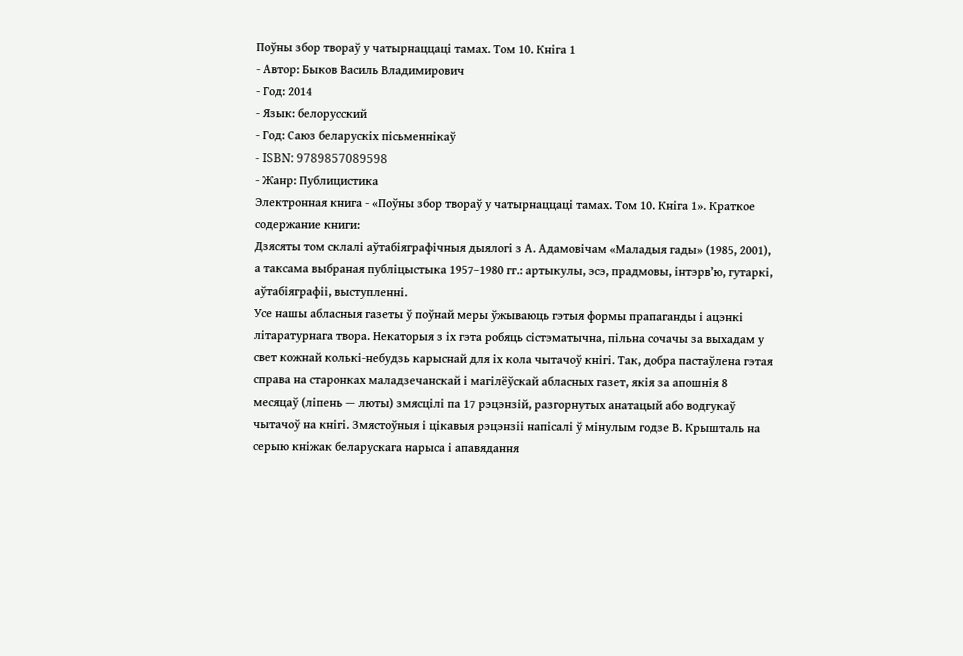Поўны збор твораў у чатырнаццаці тамах. Том 10. Кніга 1
- Автор: Быков Василь Владимирович
- Год: 2014
- Язык: белорусский
- Год: Саюз беларускіх пісьменнікаў
- ISBN: 9789857089598
- Жанр: Публицистика
Электронная книга - «Поўны збор твораў у чатырнаццаці тамах. Том 10. Кніга 1». Краткое содержание книги:
Дзясяты том склалі аўтабіяграфічныя дыялогі з А. Адамовічам «Маладыя гады» (1985, 2001), а таксама выбраная публіцыстыка 1957–1980 гг.: артыкулы, эсэ, прадмовы, інтэрв’ю, гутаркі, аўтабіяграфіі, выступленні.
Усе нашы абласныя газеты ў поўнай меры ўжываюць гэтыя формы прапаганды і ацэнкі літаратурнага твора. Некаторыя з іх гэта робяць сістэматычна, пільна сочачы за выхадам у свет кожнай колькі-небудзь карыснай для іх кола чытачоў кнігі. Так, добра пастаўлена гэтая справа на старонках маладзечанскай і магілёўскай абласных газет, якія за апошнія 8 месяцаў (ліпень — люты) змясцілі па 17 рэцэнзій, разгорнутых анатацый або водгукаў чытачоў на кнігі. Змястоўныя і цікавыя рэцэнзіі напісалі ў мінулым годзе В. Крышталь на серыю кніжак беларускага нарыса і апавядання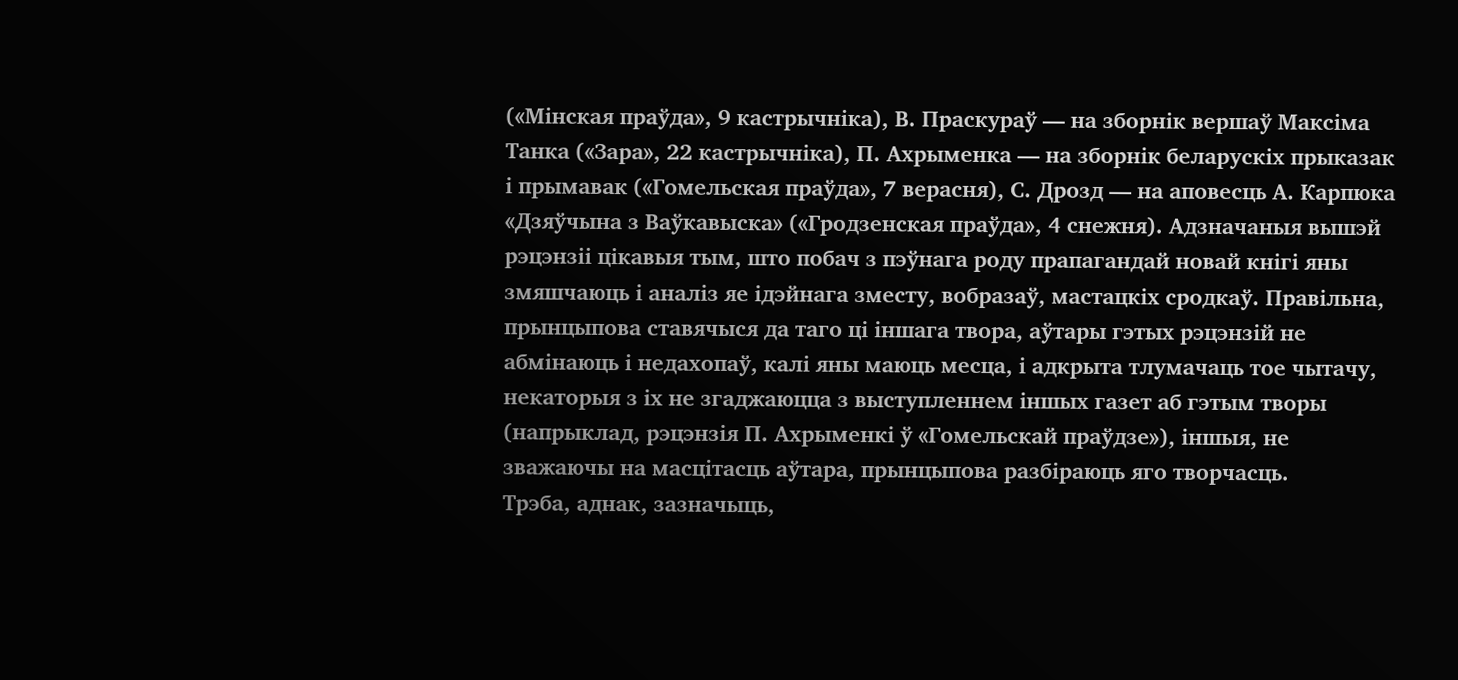(«Мінская праўда», 9 кастрычніка), В. Праскураў — на зборнік вершаў Максіма Танка («Зара», 22 кастрычніка), П. Ахрыменка — на зборнік беларускіх прыказак і прымавак («Гомельская праўда», 7 верасня), С. Дрозд — на аповесць А. Карпюка «Дзяўчына з Ваўкавыска» («Гродзенская праўда», 4 снежня). Адзначаныя вышэй рэцэнзіі цікавыя тым, што побач з пэўнага роду прапагандай новай кнігі яны змяшчаюць і аналіз яе ідэйнага зместу, вобразаў, мастацкіх сродкаў. Правільна, прынцыпова ставячыся да таго ці іншага твора, аўтары гэтых рэцэнзій не абмінаюць і недахопаў, калі яны маюць месца, і адкрыта тлумачаць тое чытачу, некаторыя з іх не згаджаюцца з выступленнем іншых газет аб гэтым творы (напрыклад, рэцэнзія П. Ахрыменкі ў «Гомельскай праўдзе»), іншыя, не зважаючы на масцітасць аўтара, прынцыпова разбіраюць яго творчасць.
Трэба, аднак, зазначыць,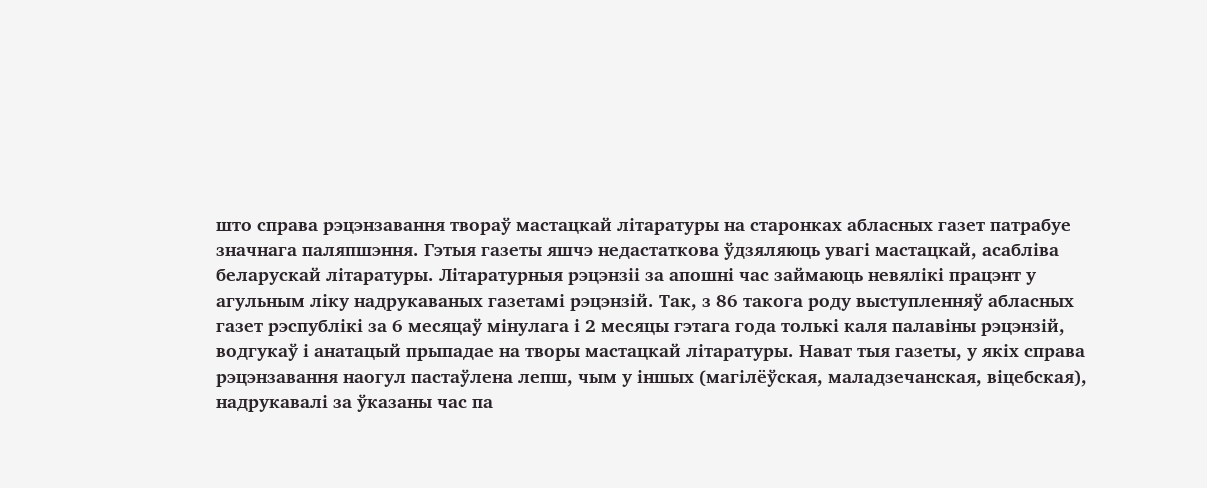што справа рэцэнзавання твораў мастацкай літаратуры на старонках абласных газет патрабуе значнага паляпшэння. Гэтыя газеты яшчэ недастаткова ўдзяляюць увагі мастацкай, асабліва беларускай літаратуры. Літаратурныя рэцэнзіі за апошні час займаюць невялікі працэнт у агульным ліку надрукаваных газетамі рэцэнзій. Так, з 86 такога роду выступленняў абласных газет рэспублікі за 6 месяцаў мінулага і 2 месяцы гэтага года толькі каля палавіны рэцэнзій, водгукаў і анатацый прыпадае на творы мастацкай літаратуры. Нават тыя газеты, у якіх справа рэцэнзавання наогул пастаўлена лепш, чым у іншых (магілёўская, маладзечанская, віцебская), надрукавалі за ўказаны час па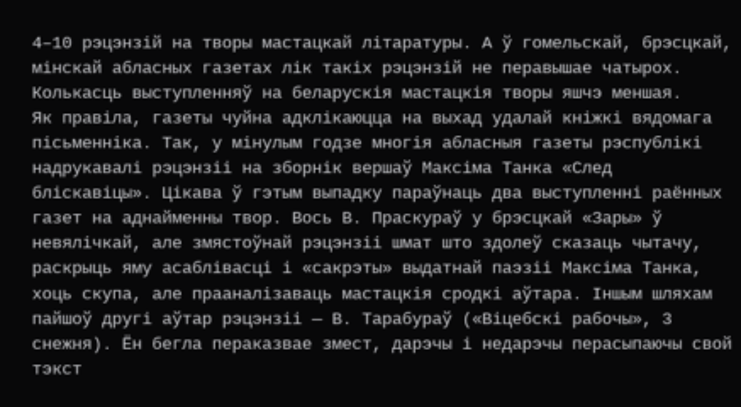4–10 рэцэнзій на творы мастацкай літаратуры. А ў гомельскай, брэсцкай, мінскай абласных газетах лік такіх рэцэнзій не перавышае чатырох. Колькасць выступленняў на беларускія мастацкія творы яшчэ меншая.
Як правіла, газеты чуйна адклікаюцца на выхад удалай кніжкі вядомага пісьменніка. Так, у мінулым годзе многія абласныя газеты рэспублікі надрукавалі рэцэнзіі на зборнік вершаў Максіма Танка «След бліскавіцы». Цікава ў гэтым выпадку параўнаць два выступленні раённых газет на аднайменны твор. Вось В. Праскураў у брэсцкай «Зары» ў невялічкай, але змястоўнай рэцэнзіі шмат што здолеў сказаць чытачу, раскрыць яму асаблівасці і «сакрэты» выдатнай паэзіі Максіма Танка, хоць скупа, але прааналізаваць мастацкія сродкі аўтара. Іншым шляхам пайшоў другі аўтар рэцэнзіі — В. Тарабураў («Віцебскі рабочы», 3 снежня). Ён бегла пераказвае змест, дарэчы і недарэчы перасыпаючы свой тэкст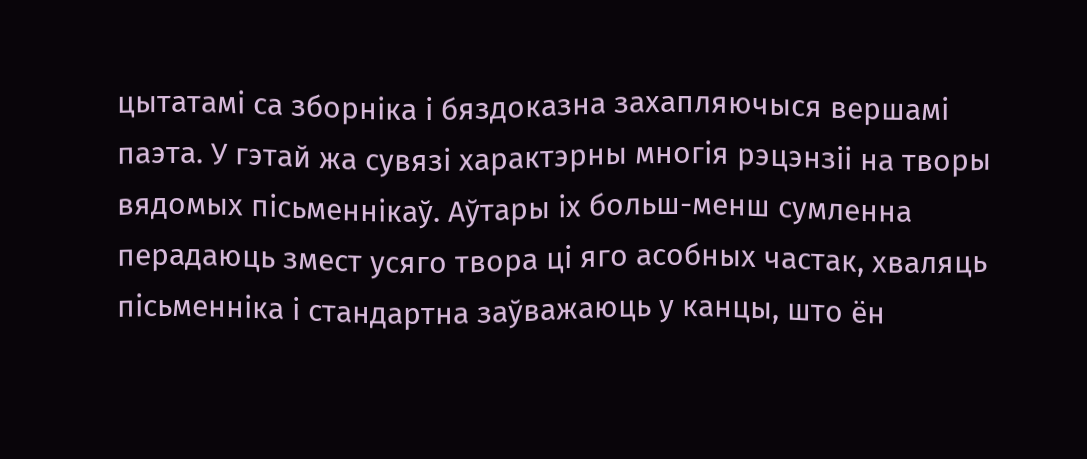цытатамі са зборніка і бяздоказна захапляючыся вершамі паэта. У гэтай жа сувязі характэрны многія рэцэнзіі на творы вядомых пісьменнікаў. Аўтары іх больш-менш сумленна перадаюць змест усяго твора ці яго асобных частак, хваляць пісьменніка і стандартна заўважаюць у канцы, што ён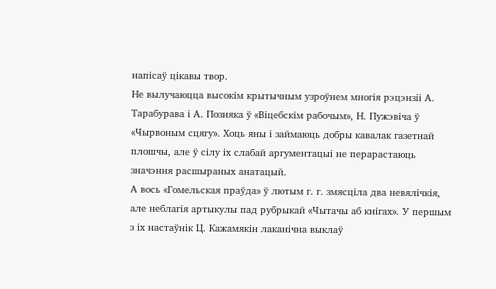напісаў цікавы твор.
Не вылучаюцца высокім крытычным узроўнем многія рэцэнзіі А. Тарабурава і А. Позняка ў «Віцебскім рабочым», Н. Пужэвіча ў «Чырвоным сцягу». Хоць яны і займаюць добры кавалак газетнай плошчы, але ў сілу іх слабай аргументацыі не перарастаюць значэння расшыраных анатацый.
А вось «Гомельская праўда» ў лютым г. г. змясціла два невялічкія, але неблагія артыкулы пад рубрыкай «Чытачы аб кнігах». У першым з іх настаўнік Ц. Кажамякін лаканічна выклаў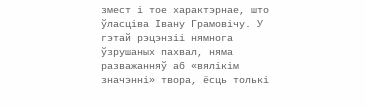змест і тое характэрнае, што ўласціва Івану Грамовічу. У гэтай рэцэнзіі нямнога ўзрушаных пахвал, няма разважанняў аб «вялікім значэнні» твора, ёсць толькі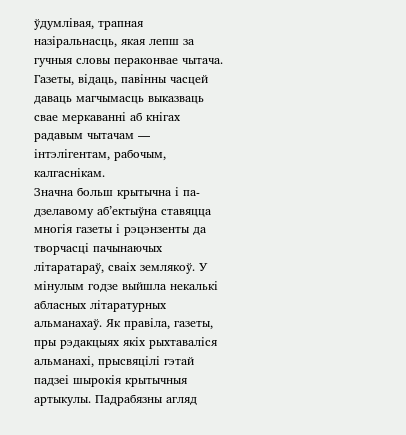ўдумлівая, трапная назіральнасць, якая лепш за гучныя словы пераконвае чытача. Газеты, відаць, павінны часцей даваць магчымасць выказваць свае меркаванні аб кнігах радавым чытачам — інтэлігентам, рабочым, калгаснікам.
Значна больш крытычна і па-дзелавому аб’ектыўна ставяцца многія газеты і рэцэнзенты да творчасці пачынаючых літаратараў, сваіх землякоў. У мінулым годзе выйшла некалькі абласных літаратурных альманахаў. Як правіла, газеты, пры рэдакцыях якіх рыхтаваліся альманахі, прысвяцілі гэтай падзеі шырокія крытычныя артыкулы. Падрабязны агляд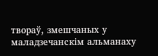твораў, змешчаных у маладзечанскім альманаху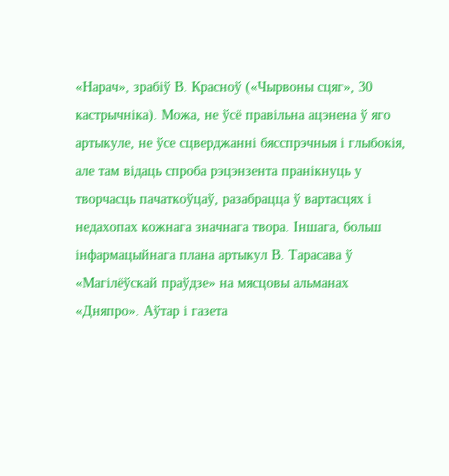«Нарач», зрабіў В. Красноў («Чырвоны сцяг», 30 кастрычніка). Можа, не ўсё правільна ацэнена ў яго артыкуле, не ўсе сцверджанні бясспрэчныя і глыбокія, але там відаць спроба рэцэнзента пранікнуць у творчасць пачаткоўцаў, разабрацца ў вартасцях і недахопах кожнага значнага твора. Іншага, больш інфармацыйнага плана артыкул В. Тарасава ў «Магілёўскай праўдзе» на мясцовы альманах «Дняпро». Аўтар і газета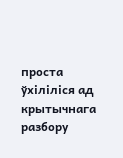проста ўхіліліся ад крытычнага разбору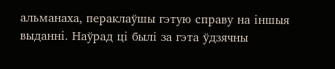альманаха, пераклаўшы гэтую справу на іншыя выданні. Наўрад ці былі за гэта ўдзячны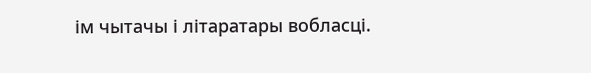ім чытачы і літаратары вобласці.